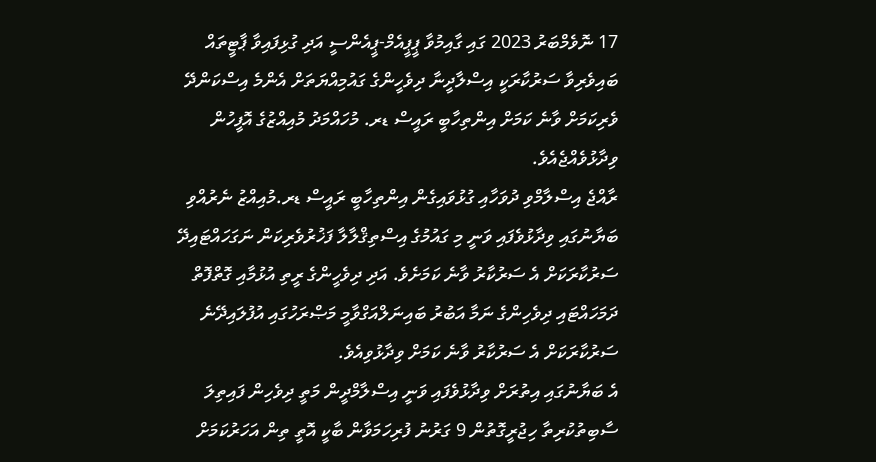17 ނޮވެމްބަރު 2023 ގައި ގާއިމުވާ ޕީޕީއެމް-ޕީއެންސީ އަދި ގުޅިފައިވާ ޕާޓީތައް ބައިވެރިވާ ސަރުކާރަކީ އިސްލާދީނާ ދިވެހީންގެ ގައުމިއްޔަތަށް އެންމެ އިސްކަންދޭ ވެރިކަމަށް ވާނެ ކަމަށް އިންތިހާބީ ރައީސް ޑރ. މުހައްމަދު މުއިއްޒުގެ އޮފީހުން ވިދާޅުވެއްޖެއެވެ.
ރާއްޖެ އިސްލާމްވި ދުވަހާއި ގުޅުވައިގެން އިންތިހާބީ ރައީސް ޑރ.މުއިއްޒު ނެރުއްވި ބަޔާނުގައި ވިދާޅުވެފައި ވަނީ މި ގައުމުގެ އިސްތިޤްލާލާ ފަޚުރުވެރިކަން ނަގަހައްޓައިދޭ ސަރުކާރަކަށް އެ ސަރުކާރު ވާނެ ކަމަށެވެ. އަދި ދިވެހީންގެ ރީތި އުޅުމާއި ގޮތްފޮތް ދަމަހައްޓައި ދިވެހިންގެ ނަމާ އަބުރު ބައިނަލްއަގްވާމީ މަޞްރަހުގައި އުފުލައިދޭނެ ސަރުކާރަކަށް އެ ސަރުކާރު ވާނެ ކަމަށް ވިދާޅުވިއެވެ.
އެ ބަޔާނުގައި އިތުރަށް ވިދާޅުވެފައި ވަނީ އިސްލާމްދީން މަތީ ދިވެހިން ފައިތިލަ ސާބިތުކުރިތާ ހިޖުރީގޮތުން 9 ގަރުނު ފުރިހަމަވާން ބާކީ އޮތީ ތިން އަހަރުކަމަށް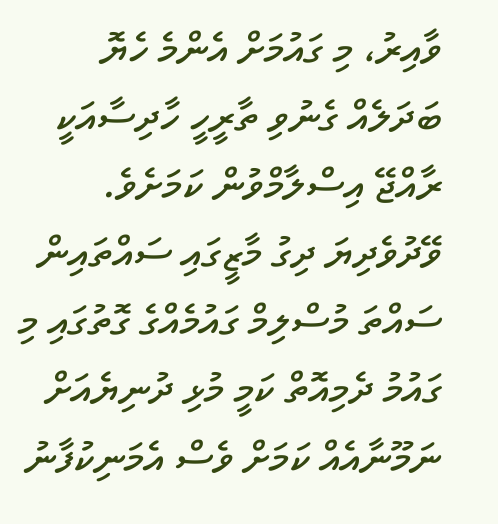ވާއިރު، މި ގައުމަށް އެންމެ ހެޔޮ ބަދަލެއް ގެނުވި ތާރީހީ ހާދިސާއަކީ ރާއްޖޭ އިސްލާމްވުން ކަމަށެވެ. ވޭދުވެދިޔަ ދިގު މާޒީގައި ސައްތައިން ސައްތަ މުސްލިމް ގައުމެއްގެ ގޮތުގައި މި ގައުމު ދެމިއޮތް ކަމީ މުޅި ދުނިޔެއަށް ނަމޫނާއެއް ކަމަށް ވެސް އެމަނިކުފާނު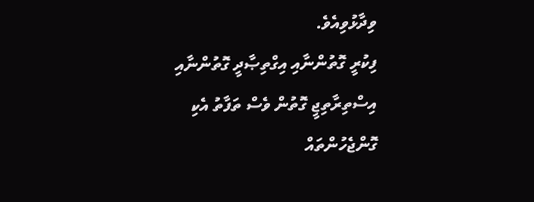ވިދާޅުވިއެވެ.
ފިކުރީ ގޮތުންނާއި އިގްތިޞާދީ ގޮތުންނާއި އިސްތިރާތިޖީ ގޮތުން ވެސް ތަފާތު އެކި ގޮންޖެހުންތައް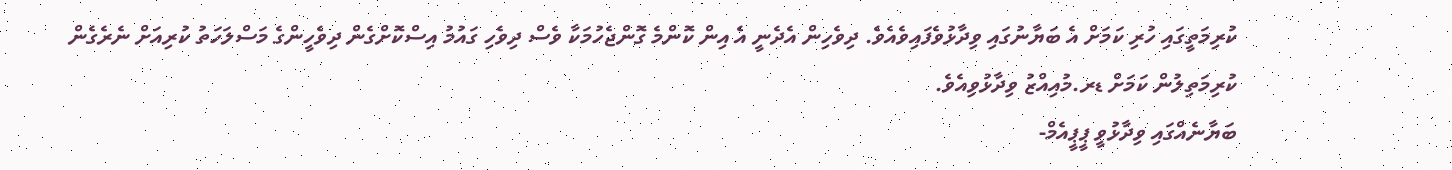ކުރިމަތީގައި ހުރި ކަމަށް އެ ބަޔާނުގައި ވިދާޅުވެފައިވެއެވެ. ދިވެހިން އެދެނީ އެ އިން ކޮންމެ ގޮންޖެހުމަކާ ވެސް ދިވެހި ގައުމު އިސްކޮށްގެން ދިވެހީންގެ މަސްލަހަތު ކުރިއަށް ނެރެގެން ކުރިމަތިލުން ކަމަށް ޑރ.މުއިއްޒު ވިދާޅުވިއެވެ.
ބަޔާނެއްގައި ވިދާޅުވީ ޕީޕީއެމް-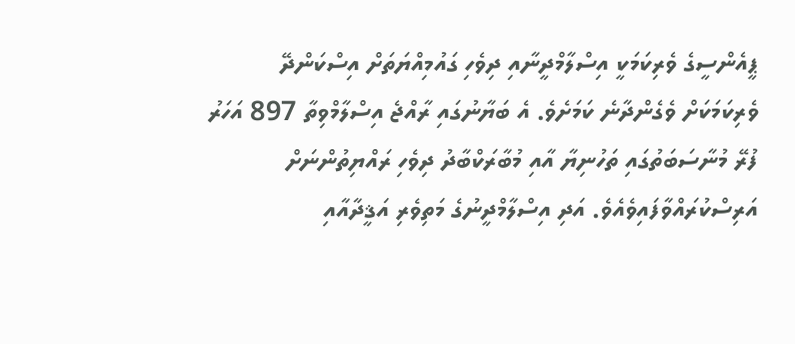ޕީއެންސީގެ ވެރިކަމަކީ އިސްލާމްދީނާއި ދިވެހި ގައުމިއްޔަތަށް އިސްކަންދޭ ވެރިކަމަކަށް ވެގެންދާނެ ކަމަށެވެ. އެ ބަޔާނުގައި ރާއްޖެ އިސްލާމްވިތާ 897 އަހަރު ފުރޭ މުނާސަބަތުގައި ތަހުނިޔާ އާއި މުބާރަކްބާދު ދިވެހި ރައްޔިތުންނަށް އަރިސްކުރައްވާފައިވެއެވެ. އަދި އިސްލާމްދީނުގެ މަތިވެރި އަޤީދާއާއި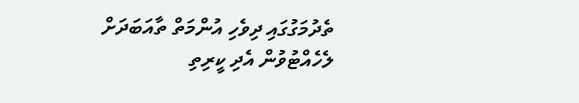ތެދުމަގުގައި ދިވެހި އުންމަތް ތާއަބަދަށް ލެހެއްޓުވުން އެދި ކީރިތި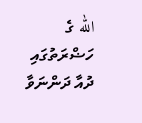الله ގެ ހަޟްރަތުގައި ދުއާ ދަންނަވާ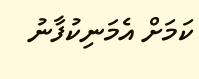ކަމަށް އެމަނިކުފާނު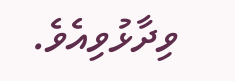ވިދާޅުވިއެވެ.